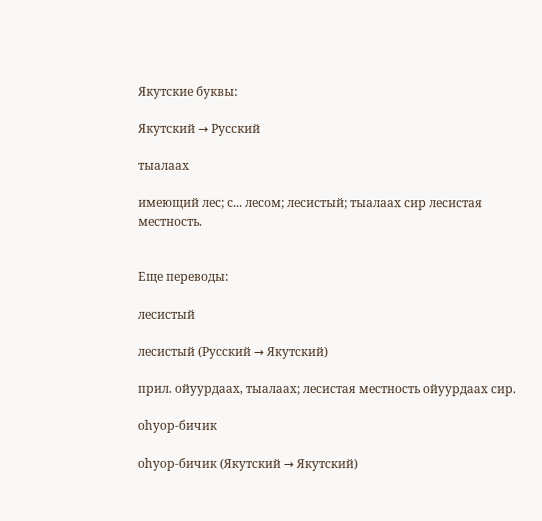Якутские буквы:

Якутский → Русский

тыалаах

имеющий лес; с... лесом; лесистый; тыалаах сир лесистая местность.


Еще переводы:

лесистый

лесистый (Русский → Якутский)

прил. ойуурдаах, тыалаах; лесистая местность ойуурдаах сир.

оһуор-бичик

оһуор-бичик (Якутский → Якутский)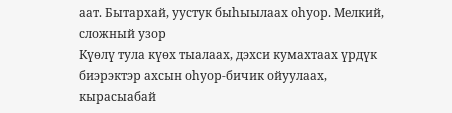аат. Бытархай, уустук быһыылаах оһуор. Мелкий, сложный узор
Күөлү тула күөх тыалаах, дэхси кумахтаах үрдүк биэрэктэр ахсын оһуор-бичик ойуулаах, кырасыабай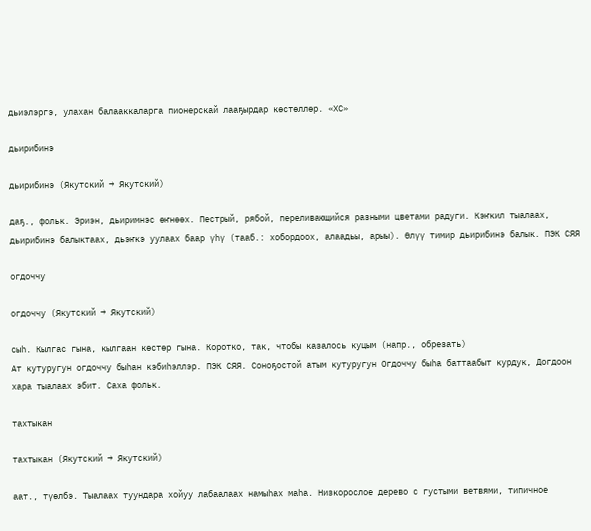дьиэлэргэ, улахан балааккаларга пионерскай лааҕырдар көстөллөр. «ХС»

дьирибинэ

дьирибинэ (Якутский → Якутский)

даҕ., фольк. Эриэн, дьиримнэс өҥнөөх. Пестрый, рябой, переливающийся разными цветами радуги. Кэҥкил тыалаах, дьирибинэ балыктаах, дьэҥкэ уулаах баар үһү (тааб.: хобордоох, алаадьы, арыы). Өлүү тимир дьирибинэ балык. ПЭК СЯЯ

огдоччу

огдоччу (Якутский → Якутский)

сыһ. Кылгас гына, кылгаан көстөр гына. Коротко, так, чтобы казалось куцым (напр., обрезать)
Ат кутуругун огдоччу быһан кэбиһэллэр. ПЭК СЯЯ. Соноҕостой атым кутуругун Огдоччу быһа баттаабыт курдук, Догдоон хара тыалаах эбит. Саха фольк.

тахтыкан

тахтыкан (Якутский → Якутский)

аат., түөлбэ. Тыалаах туундара хойуу лабаалаах намыһах маһа. Низкорослое дерево с густыми ветвями, типичное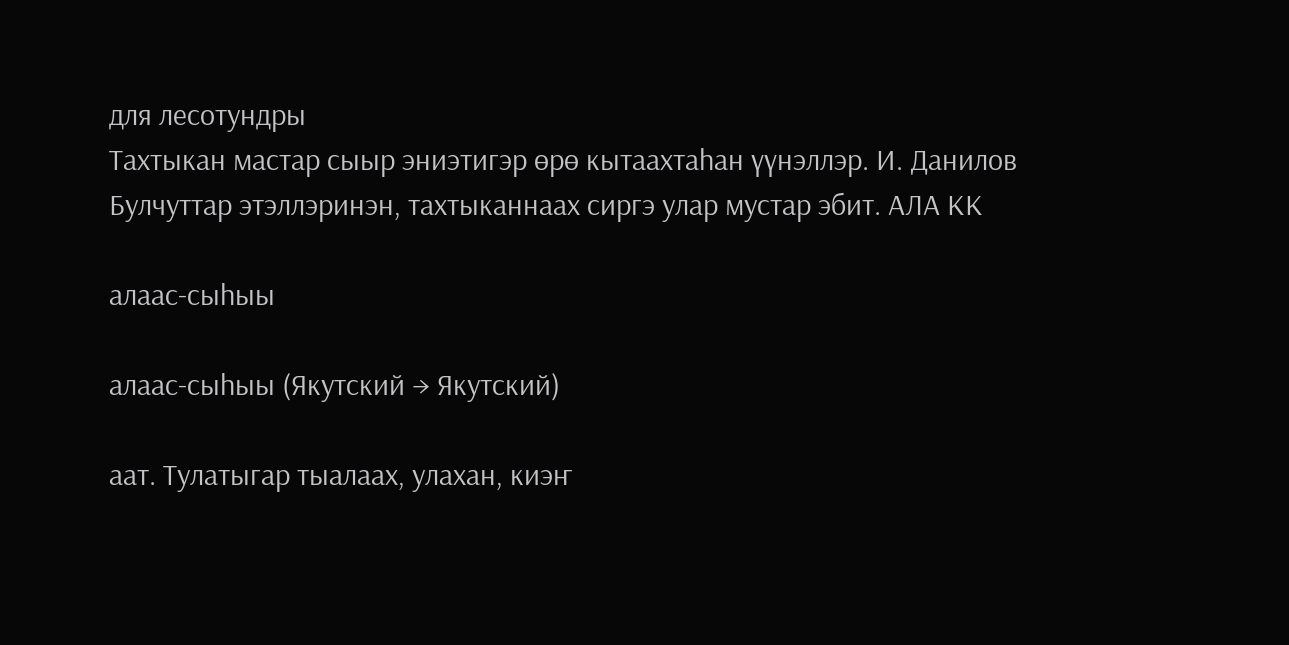для лесотундры
Тахтыкан мастар сыыр эниэтигэр өрө кытаахтаһан үүнэллэр. И. Данилов
Булчуттар этэллэринэн, тахтыканнаах сиргэ улар мустар эбит. АЛА КК

алаас-сыһыы

алаас-сыһыы (Якутский → Якутский)

аат. Тулатыгар тыалаах, улахан, киэҥ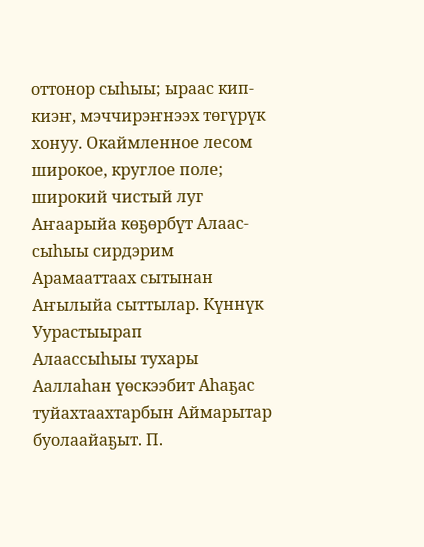оттонор сыһыы; ыраас кип-киэҥ, мэччирэҥнээх төгүрүк хонуу. Окаймленное лесом широкое, круглое поле; широкий чистый луг
Аҥаарыйа көҕөрбүт Алаас-сыһыы сирдэрим Арамааттаах сытынан Аҥылыйа сыттылар. Күннүк Уурастыырап
Алаассыһыы тухары Ааллаһан үөскээбит Аһаҕас туйахтаахтарбын Аймарытар буолаайаҕыт. П.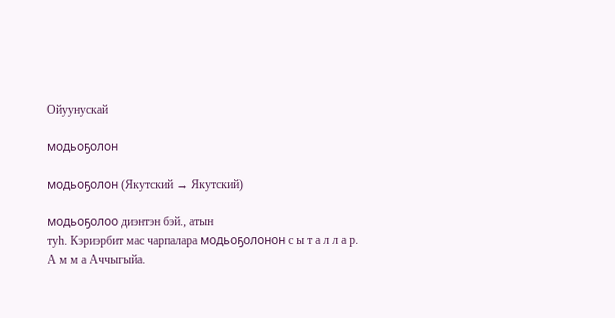Ойуунускай

модьоҕолон

модьоҕолон (Якутский → Якутский)

модьоҕолоо диэнтэн бэй., атын
туһ. Кэриэрбит мас чарпалара модьоҕолонон с ы т а л л а р. А м м а Аччыгыйа.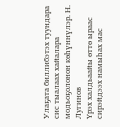Улаҕата биллибэтэх туундара сис тыалаах хайалара модьоҕолонон көһүннүлэр. Н. Лугинов
Үрэх халдьаайы өттө ыраас сирэйдээх намыһах мас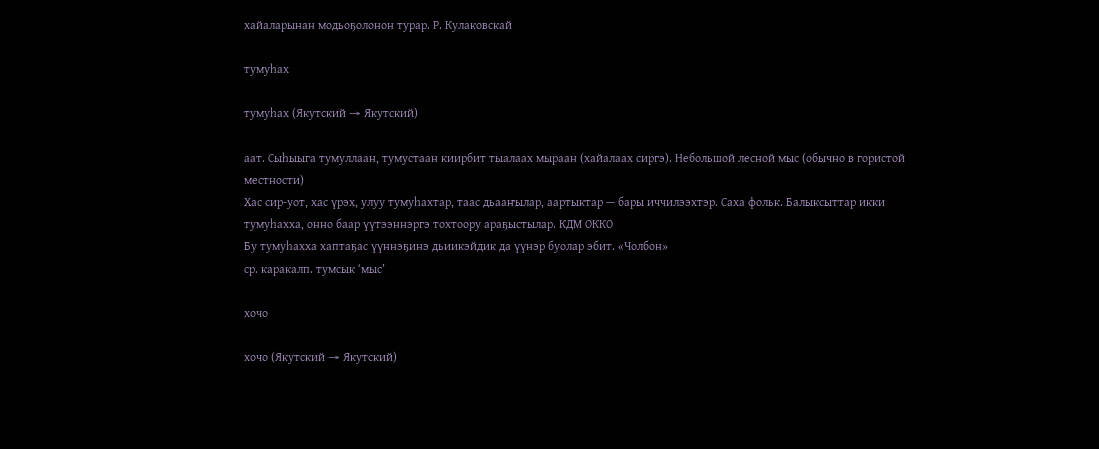хайаларынан модьоҕолонон турар. Р. Кулаковскай

тумуһах

тумуһах (Якутский → Якутский)

аат. Сыһыыга тумуллаан, тумустаан киирбит тыалаах мыраан (хайалаах сиргэ). Небольшой лесной мыс (обычно в гористой местности)
Хас сир-уот, хас үрэх, улуу тумуһахтар, таас дьааҥылар, аартыктар — бары иччилээхтэр. Саха фольк. Балыксыттар икки тумуһахха, онно баар үүтээннэргэ тохтоору араҕыстылар. КДМ ОККО
Бу тумуһахха хаптаҕас үүннэҕинэ дьиикэйдик да үүнэр буолар эбит. «Чолбон»
ср. каракалп. тумсык ‘мыс’

хочо

хочо (Якутский → Якутский)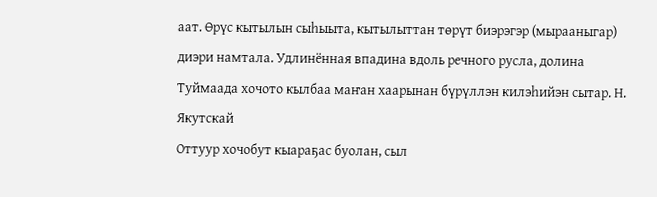аат. Өрүс кытылын сыһыыта, кытылыттан төрүт биэрэгэр (мырааныгар) диэри намтала. Удлинённая впадина вдоль речного русла, долина
Туймаада хочото кылбаа маҥан хаарынан бүрүллэн килэһийэн сытар. Н. Якутскай
Оттуур хочобут кыараҕас буолан, сыл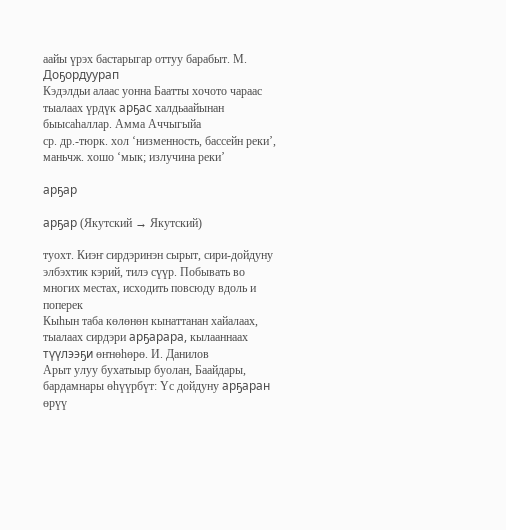аайы үрэх бастарыгар оттуу барабыт. М. Доҕордуурап
Кэдэлдьи алаас уонна Баатты хочото чараас тыалаах үрдүк арҕас халдьаайынан быысаһаллар. Амма Аччыгыйа
ср. др.-тюрк. хол ‘низменность, бассейн реки’, маньчж. хошо ‘мык; излучина реки’

арҕар

арҕар (Якутский → Якутский)

туохт. Киэҥ сирдэринэн сырыт, сири-дойдуну элбэхтик кэрий, тилэ сүүр. Побывать во многих местах, исходить повсюду вдоль и поперек
Кыһын таба көлөнөн кынаттанан хайалаах, тыалаах сирдэри арҕарара, кылааннаах түүлээҕи өҥнөһөрө. И. Данилов
Арыт улуу бухатыыр буолан, Баайдары, бардамнары өһүүрбүт: Үс дойдуну арҕаран өрүү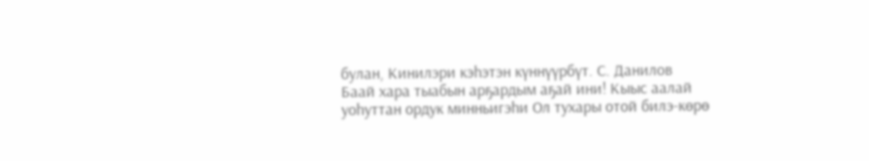булан, Кинилэри кэһэтэн күннүүрбүт. С. Данилов
Баай хара тыабын арҕардым аҕай ини! Кыыс аалай уоһуттан ордук минньигэһи Ол тухары отой билэ-көрө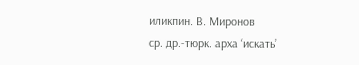иликпин. В. Миронов
ср. др.-тюрк. арха ‘искать’